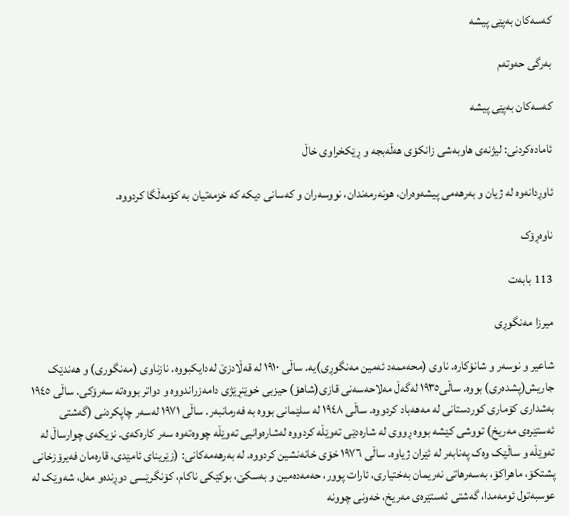کەسەکان بەپێی پیشە

بەرگی حەوتەم

کەسەکان بەپێی پیشە

ئامادەکردنی: لیژنه‌ی هاوبه‌شی زانكۆی هه‌ڵه‌بجه‌ و ڕێكخراوی خاڵ

ئاوڕدانەوە لە ژیان و بەرهەمی پیشەوەران، هونەرمەندان، نووسەران و کەسانی دیکە کە خزمەتیان بە کۆمەڵگا کردووە.

ناوەڕۆک

113 بابەت

میرزا مەنگوڕی

شاعیر و نوسەر و شانۆکارە. ناوی (محەممەد ئەمین مەنگوڕی)یە. ساڵی ١٩١٠ لە قەڵادزێ لەدایکبووە. نازناوی (مەنگوری) و هەندێک جاریش(پشدەری) بووە. ساڵی١٩٣٥ لەگەڵ مەلاحەسەنی قازی(شاهۆ) حیزبی خوێنڕێژی دامەزراندووە و دواتر بووەتە سەرۆکی. ساڵی ١٩٤٥ بەشداری کۆماری کوردستانی لە مەهەباد کردووە. ساڵی ١٩٤٨ لە سلێمانی بووە بە فەرمانبەر. ساڵی ١٩٧١ لەسەر چاپکردنی (گەشتی ئەستێرەی مەریخ) تووشی کێشە بووە ڕووی لە شارەدێی تەوێڵە کردووە لەشارەوانیی تەوێڵە چووەتەوە سەر کارەکەی. نزیکەی چوارساڵ لە تەوێڵە و ساڵێک وەک پەنابەر لە ئێران ژیاوە. ساڵی ١٩٧٦ خۆی خانەنشین کردووە. لە بەرهەمەکانی: (زێرینای ئامێدی، قارەمان فەیرۆزخانی پشتکۆ، ماهراکۆ، بەسەرهاتی نەریمان بەختیاری، ئارات پوور، حەمەدەمین و بەسکێ، بوکێکی ناکام، کۆنگرێسی دوڕندەو مەل، شەوێک لە عوسبەتول ئومەمدا، گەشتی ئەستێرەی مەریخ، خەونی چوونە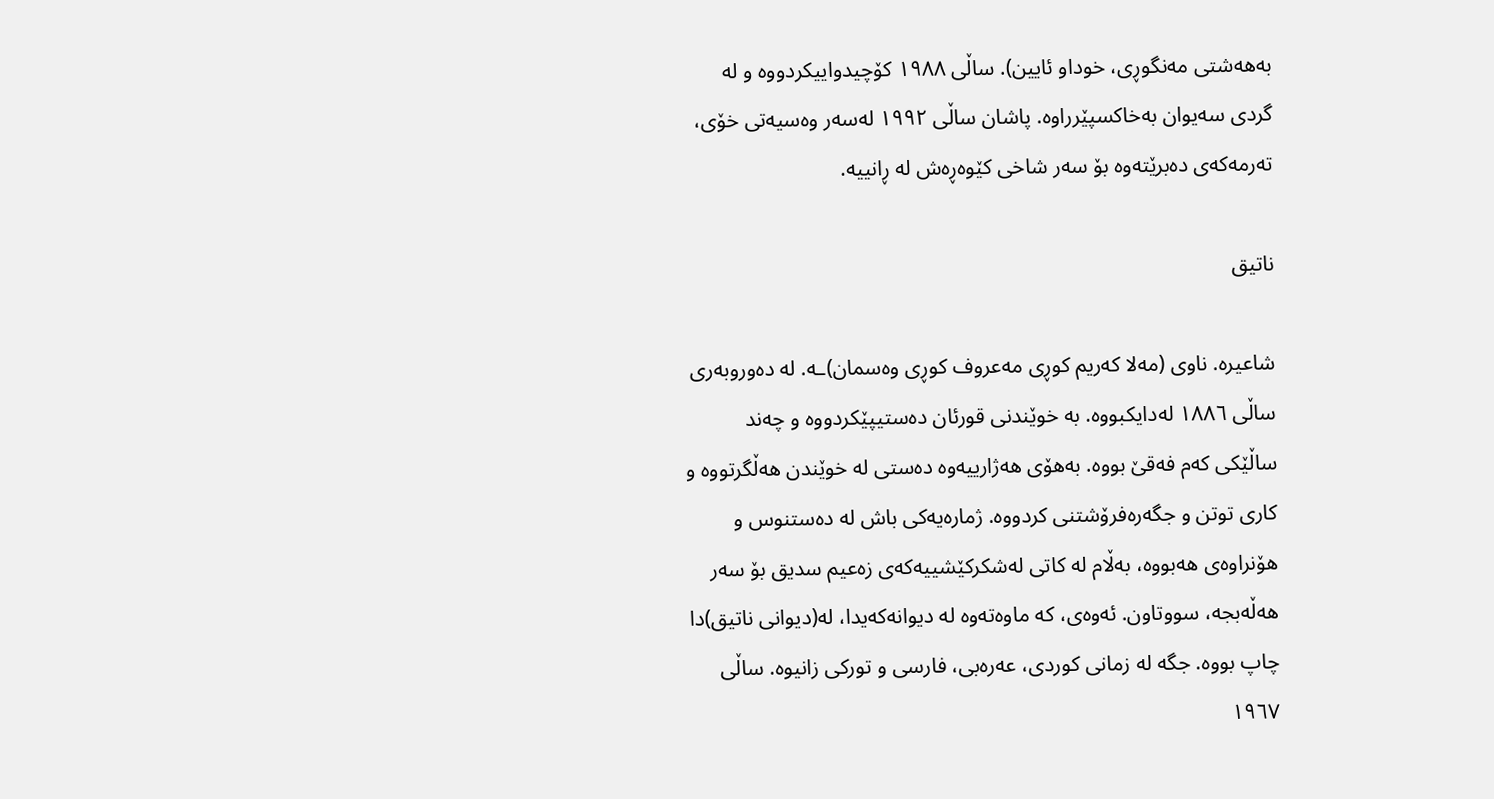بەهەشتی مەنگوڕی، خوداو ئایین). ساڵی ١٩٨٨ کۆچیدواییکردووە و لە گردی سەیوان بەخاکسپێرراوە. پاشان ساڵی ١٩٩٢ لەسەر وەسیەتی خۆی، تەرمەکەی دەبرێتەوە بۆ سەر شاخی کێوەڕەش لە ڕانییە.

ناتيق

شاعیره. ناوی (مەلا کەریم کوڕی مەعروف کوڕی وەسمان)ـە. لە دەوروبەری ساڵی ١٨٨٦ لەدایکبووە. بە خوێندنی قورئان دەستیپێکردووە و چەند ساڵێکی کەم فەقێ بووە‌. بەهۆی هەژارییەوە دەستی لە خوێندن هەڵگرتووە و کاری توتن و جگەرەفرۆشتنی کردووە. ژمارەیەکی باش لە دەستنوس و هۆنراوەی هەبووە، بەڵام له ‌کاتی لەشکرکێشییەکەی زەعیم سدیق بۆ سەر هەڵەبجه،‌ سووتاون. ئەوەی، کە ماوەتەوە لە دیوانەکەیدا، لە(ديوانى ناتيق)دا چاپ بووە. جگە لە زمانی کوردی، عەرەبی، فارسی و تورکی زانيوە. ساڵی ١٩٦٧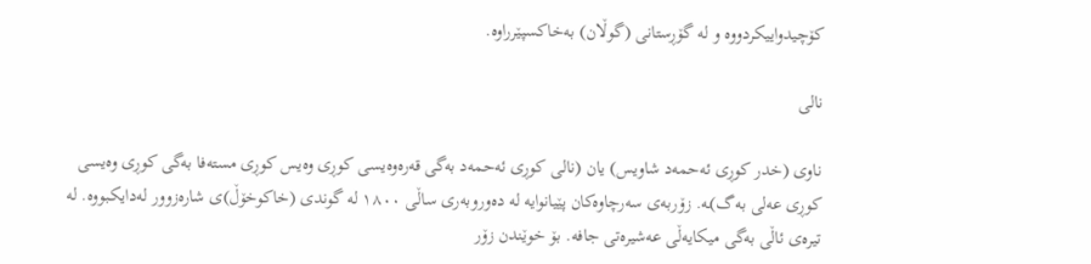کۆچیدواییکردووە و لە گۆڕستانی (گوڵان) بەخاکسپێرراوە‌.

نالى

ناوی (خدر کوڕی ئەحمەد شاویس) یان (نالی کوڕی ئەحمەد بەگی قەرەوەیسی کوڕی وەیس کوڕی مستەفا بەگی کوڕی وەیسی کوڕی عەلی بەگ)ـە. زۆربەی سەرچاوەکان پێیانوایە لە دەوروبەری ساڵی ١٨٠٠ لە گوندی (خاکوخۆڵ)ی شارەزوور لەدایکبووە. لە تیرەی ئاڵی بەگی میکایەڵی عەشیرەتی جافە. بۆ خوێندن زۆر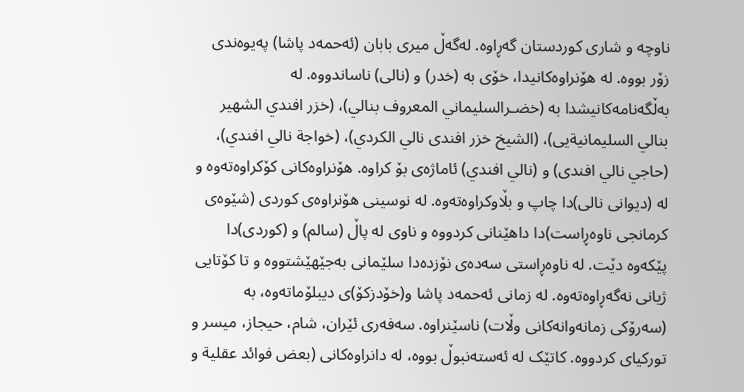ناوچە و شاری کوردستان گەڕاوە. لەگەڵ میری بابان (ئەحمەد پاشا) پەیوەندی زۆر بووە. لە هۆنراوەکانیدا، خۆی بە (خدر) و (نالی) ناساندووە. لە بەڵگەنامەکانیشدا بە (خضـرالسليماني المعروف بنالي)، (خزر افندي الشهير بنالي السليمانيةيی)، (الشيخ خزر افندى نالي الکردي)، (خواجة نالي افندي)، (حاجي نالي افندى) و (نالي افندي) ئاماژەی بۆ کراوه. هۆنراوەکانی کۆکراوەتەوە و لە (دیوانی نالی)دا چاپ و بڵاوکراوەتەوە. لە نوسینی هۆنراوەی کوردی (شێوەی کرمانجی ناوەڕاست)دا داهێنانی کردووە و ناوی لە پاڵ (سالم) و (کوردی)دا‌ پێکەوە دێت. له ‌ناوەڕاستی سەدەی نۆزدەدا سلێمانی بەجێهێشتووە و تا کۆتایی ژیانی نەگەڕاوەتەوە. لە زمانی ئەحمەد پاشا و(خۆدزکۆ)ی دیبلۆماتەوە، بە (سەرۆکی زمانەوانەکانی وڵات) ناسێنراوە. سەفەری ئێران، شام، حیجاز، میسر و تورکیای کردووە. کاتێک لە ئەستەنبوڵ بووه، لە دانراوەکانی (بعض فوائد عقلية و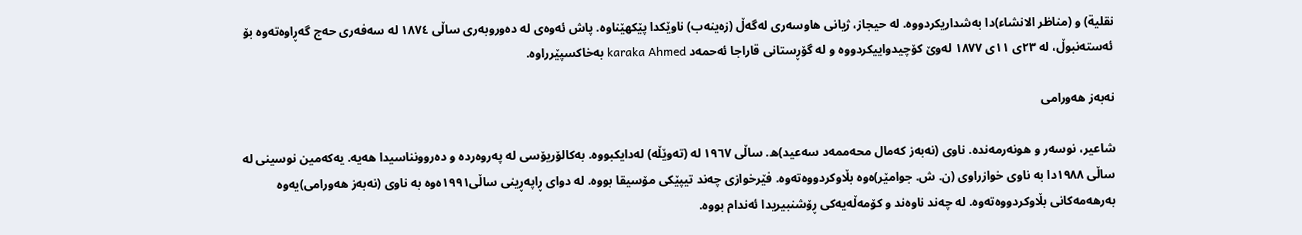نقلية) و (مناظر الانشاء)دا بەشداریکردووه. لە حیجاز، ژیانی هاوسەری لەگەڵ (زەینەب) ناوێکدا پێکهێناوە. پاش ئەوەی لە دەوروبەری ساڵی ١٨٧٤ لە سەفەری حەج گەڕاوەتەوە بۆ ئەستەنبوڵ، لە ٢٣ی ١١ی ١٨٧٧ لەوێ کۆچیدواییکردووە و لە گۆڕستانی قاراجا ئەحمەد karaka Ahmed بەخاکسپێرراوە.

نەبەز ھەورامی

شاعیر، نوسەر و هونەرمەندە‌‌. ناوی (نەبەز کەمال محەممەد سەعید)ه. ساڵی ١٩٦٧ لە (تەوێڵە) لەدایکبووە. بەکالۆریۆسی لە پەروەردە و دەروونناسیدا هەیە. یەکەمین نوسینی لە ساڵی ١٩٨٨دا بە ناوی خوازراوی (ن. ش. جوامێر)ەوە بڵاوکردووەتەوە‌. فێرخوازی چەند تیپێکی مۆسیقا بووە. لە دوای ڕاپەڕینی ساڵی١٩٩١ەوە بە ناوی (نەبەز ھەورامی)یەوە بەرهەمەکانی بڵاوکردووەتەوە. لە چەند ناوەند و کۆمەڵەیەکی ڕۆشنبیریدا ئەندام بووه.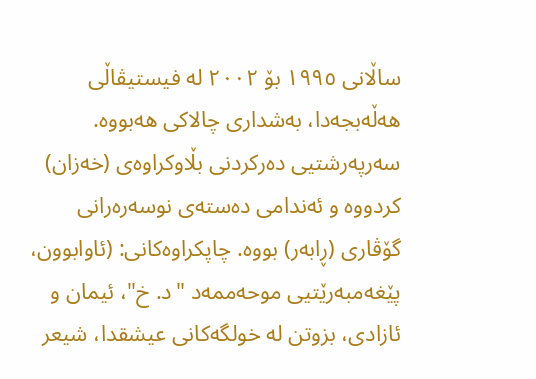ساڵانی ١٩٩٥ بۆ ٢٠٠٢ لە فیستیڤاڵی ھەڵەبجەدا، بەشداری چالاکی هەبووە. سەرپەرشتیی دەرکردنی بڵاوکراوەی (خەزان) کردووە و ئەندامی دەستەی نوسەرەرانی گۆڤاری (ڕابەر) بووە. چاپکراوەکانی: (ئاوابوون، پێغەمبەرێتیی موحەممەد "د. خ"، ئیمان و ئازادی، بزوتن لە خولگەکانی عیشقدا، شیعر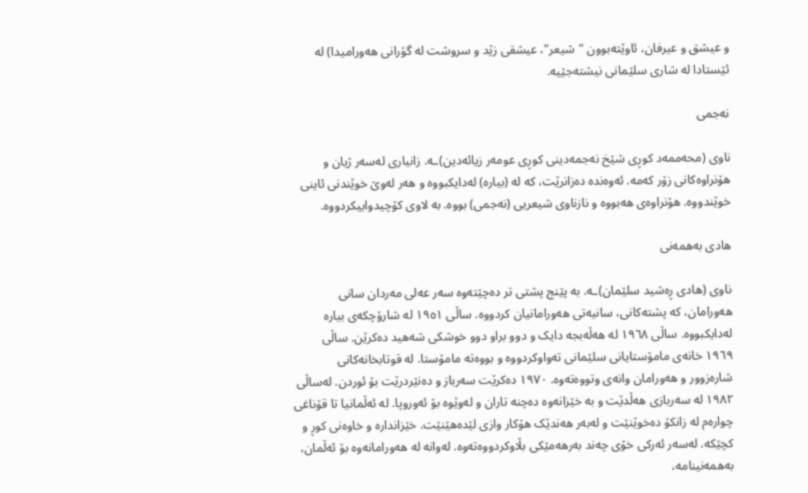و عیشق و عیرفان، ئاوێتەبوون "شیعر"، عیشقی زێد و سروشت لە گۆرانی ھەورامیدا) لە ئێستادا لە شاری سلێمانی نیشتەجێیە.

نەجمی

ناوی (محەممەد کوڕی شێخ نەجمەدینی کوڕی عومەر زیائەدین‌)ـە. زانیاری لەسەر ژیان و هۆنراوەکانی زۆر کەمە. ئەوەندە دەزانرێت، کە لە (بیارە) لەدایکبووە و هەر لەوێ خوێندنی ئاینی خوێندووە. هۆنراوەی هەبووە و نازناوی شیعریی (نەجمی) بووە. بە لاوی کۆچیدواییکردووە.

هادی بەهمەنی

ناوی (هادی ڕەشید سلێمان)ـە. بە پێنج پشتی تر دەچێتەوە سەر عەلی مەردان سانی هەورامان، کە پشتەکانی، سانیەتی هەورامانیان کردووە. ساڵی ١٩٥١ لە شارۆچکەی بیارە لەدایکبووە. ساڵی ١٩٦٨ لە هەڵەبجە دایک و دوو براو دوو خوشکی شەهید دەکرێن. ساڵی ١٩٦٩ خانەی مامۆستایانی سلێمانی تەواوکردووە و بووەتە مامۆستا. لە قوتابخانەکانی شارەزوور و هەورامان وانەی وتووەتەوە. ١٩٧٠ دەکرێت سەرباز و دەنێردرێت بۆ ئوردن. لەساڵی ١٩٨٢ لە سەربازی هەڵدێت و بە خێزانەوە دەچنە تاران و لەوێوە بۆ ئەوروپا. لە ئەڵمانیا تا قۆناغی چوارەم لە زانکۆ دەخوێنێت و لەبەر هەندێک هۆکار وازی لێدەهێنێت. خێزاندارە و خاوەنی کوڕ و کچێکە. لەسەر ئەرکی خۆی چەند بەرهەمێکی بڵاوکردووەتەوە. لەوانە لە هەورامانەوە بۆ ئەڵمان، بەهمەنینامە،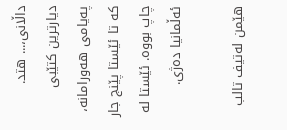داڵانی،... هتد. دیارترین کتێبی پەیامی هەورامانە، کە تا ئێستا پێنج جار چاپ بووە. ئێستا لە ئەڵمانیا دەژی.

هێمن لەتیف تالب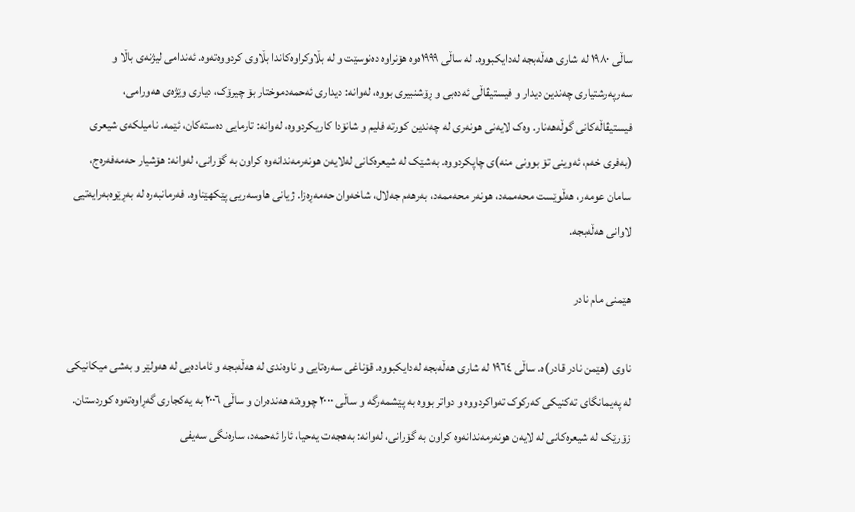ساڵی ١٩٨٠ لە شاری هەڵەبجە لەدایکبووە. لە ساڵی ١٩٩٩ەوە هۆنراوە دەنوسێت و لە بڵاوکراوەکاندا بڵاوی کردووەتەوە. ئەندامی لیژنەی باڵا و سەرپەرشتیاری چەندین دیدار و فیستیڤاڵی ئەدەبی و ڕۆشنبیری بووە، لەوانە: دیداری ئەحمەدموختار بۆ چیرۆک، دیاری وێژەی هەورامی، فیستیڤاڵەکانی گوڵەهەنار. وەک لایەنی هونەری لە چەندین کورتە فلیم و شانۆدا کاریکردووە، لەوانە: تارمایی دەستەکان، ئێمە. نامیلکەی شیعری (بەفری خەم، ئەوینی تۆ بوونی منە)ی چاپکردووە. بەشێک لە شیعرەکانی لەلایەن هونەرمەندانەوە کراون بە گۆرانی، لەوانە: هۆشیار حەمەفەرەج، سامان عومەر، هەڵوێست محەممەد، هونەر محەممەد، بەرهەم جەلال، شاخەوان حەمەڕەزا. ژیانی هاوسەریی پێکهێناوە‌. فەرمانبەرە لە بەڕێوەبەرایەتیی لاوانی هەڵەبجە.

هێمنی مام نادر

ناوی (هێمن نادر قادر)ە. ساڵی ١٩٦٤ لە شاری هەڵەبجە لەدایکبووە. قۆناغی سەرەتایی و ناوەندی لە هەڵەبجه ‌و ئامادەیی لە هەولێر و بەشی میکانیکی لە پەیمانگای تەکنیکی کەرکوک تەواکردووە و دواتر بووە بە پێشمەرگە و ساڵی ٢٠٠٠ چووەتە هەندەران و ساڵی ٢٠٠٦ بە یەکجاری گەڕاوەتەوە کوردستان. زۆرێک لە شیعرەکانی لە لایەن هونەرمەندانەوە کراون بە گۆرانی، لەوانە: بەهجەت یەحیا، ئارا ئەحمەد، سارەنگی سەیفی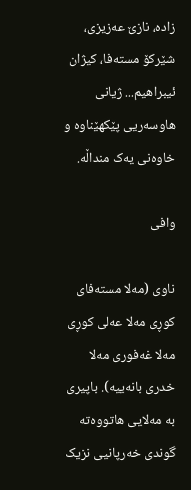زادە، نازێ عەزیزی، شێرکۆ مستەفا، کیژان ئیبراهیم... ژیانی هاوسەریی پێکهێناوە‌ و خاوەنی یەک منداڵە.

وافی

ناوی (مەلا مستەفای کوڕی مەلا عەلی کوڕی مەلا غەفوری مەلا خدری بانەییە). باپیری بە مەلایی هاتووەتە گوندی خەرپانیی نزیک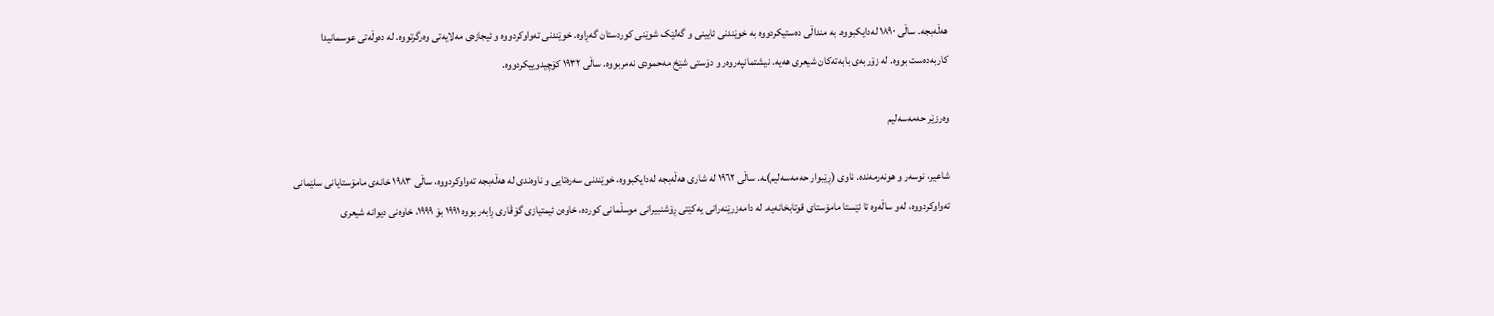هەڵەبجە. ساڵی ١٨٩٠ لەدایکبووە. بە منداڵی دەستیکردووە بە خوێندنی ئایینی و گەلێک شوێنی کوردستان گەڕاوە. خوێندنی تەواوکردووە و ئیجازەی مەلایەتی وەرگرتووە. لە دەوڵەتی عوسمانیدا کاربەدەست بووە. لە زۆربەی بابەتەکان شیعری هەیە. نیشتمانپەروەر و دۆستی شێخ مەحمودی نەمربووە. ساڵی ١٩٣٢ کۆچیدوییکردووە.

وەرزێر حەمەسەلیم

شاعیر، نوسەر و هونەرمەندە. ناوی (ڕێبوار حەمەسەلیم)ـه. ساڵی ١٩٦٢ لە شاری هەڵەبجە لەدایکبووە، خوێندنی سەرەتایی و ناوەندی لە هەڵەبجە تەواوکردووە، ساڵی ١٩٨٣ خانەی مامۆستایانی سلێمانی تەواوکردووە، لەو ساڵەوە تا ئێستا مامۆستای قوتابخانەیه. لە دامەزرێنەرانی یەکێتی ڕۆشنبیرانی موسڵمانی کوردە، خاوەن ئیمتیازی گۆڤاری ڕابەر بووه ١٩٩١ بۆ ١٩٩٩، خاوەنی دیوانە شیعری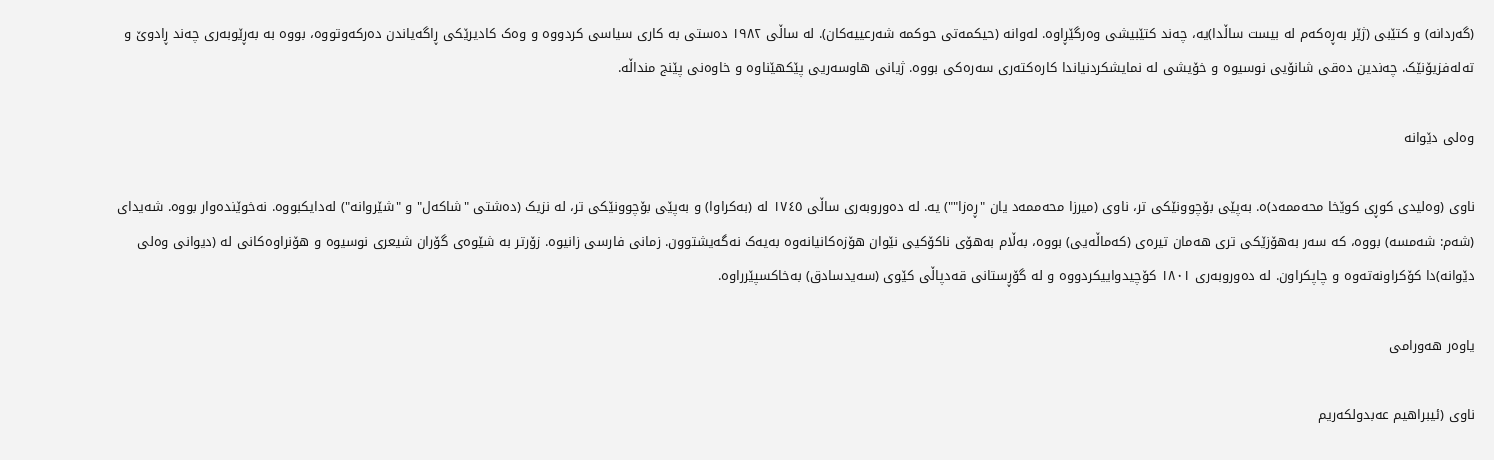(گەردانه) و کتێبی (ژێر بەڕەکەم له بیست ساڵدا)یە، چەند کتێبیشی وەرگێڕاوە. لەوانە (حیکمەتی حوکمە شەرعییەکان). لە ساڵی ١٩٨٢ دەستی بە کاری سیاسی کردووە و وەک کادیرێکی ڕاگەیاندن دەرکەوتووە، بووە بە بەڕێوبەری چەند ڕادوێ و تەلەفزیۆنێک. چەندین دەقی شانۆیی نوسیوە و خۆیشی لە نمایشکردنیاندا کارەکتەری سەرەکی بووە. ژیانی هاوسەریی پێکهێناوە‌ و خاوەنی پێنج منداڵە.

وەلی دێوانە

ناوی (وەلیدی کوڕی کوێخا محەممەد)ە. بەپێی بۆچوونێکی تر، ناوی (میرزا محەممەد یان "ڕەزا"") یه. لە دەوروبەری ساڵی ١٧٤٥ لە (بەکراوا) و بەپێی بۆچوونێکی تر، لە نزیک (دەشتی "شاکەل" و "شێروانە") لەدایکبووە. نەخوێندەوار بووە. شەیدای (شەم: شەمسە) بووە، کە سەر بەهۆزێکی تری هەمان تیرەی (کەماڵەیی) بووه، بەڵام بەهۆی ناکۆکیی نێوان هۆزەکانیانەوە بەیەک نەگەیشتوون. زمانی فارسی زانیوە. زۆرتر بە شێوەی گۆران شیعری نوسیوه و هۆنراوەکانی لە (دیوانی وەلی دێوانە)دا کۆکراونەتەوە و چاپکراون‌‌. لە دەوروبەری ١٨٠١ کۆچیدواییکردووە و لە گۆڕستانی قەدپاڵی کێوی (سەیدسادق) بەخاکسپێرراوە.

یاوەر هەورامی

ناوی (ئیبراهیم عەبدولکەریم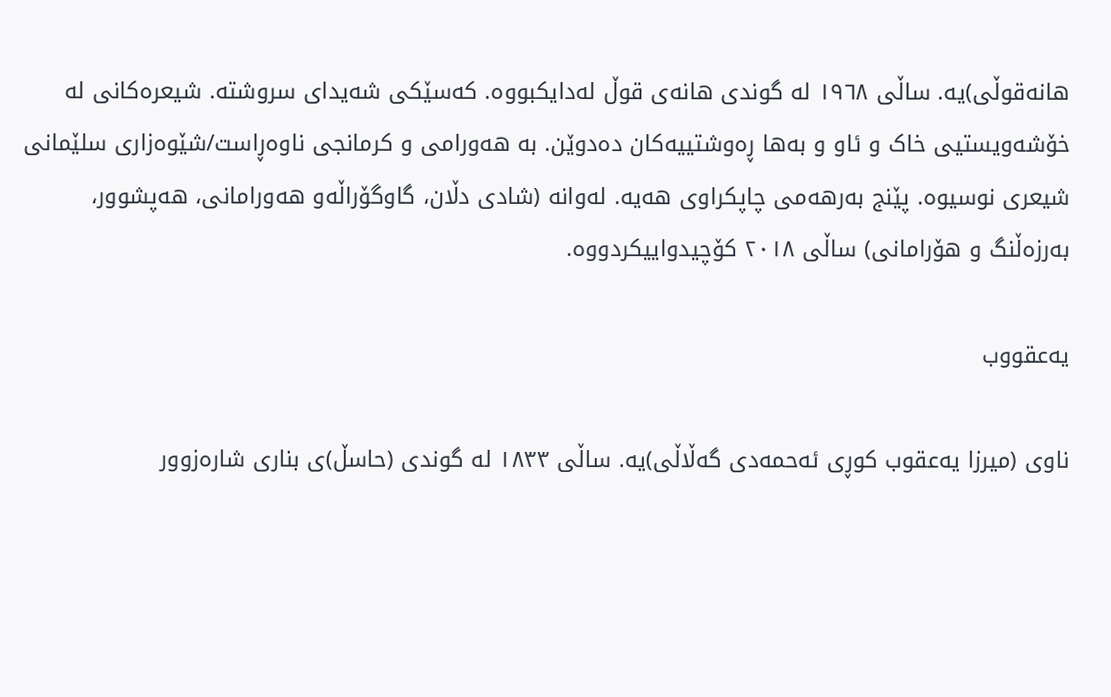هانەقوڵی)یە. ساڵی ١٩٦٨ لە گوندی هانەی قوڵ لەدایکبووە. کەسێکی شەیدای سروشتە. شیعرەکانی لە خۆشەویستیی خاک و ئاو و بەها ڕەوشتییەکان دەدوێن. بە هەورامی و کرمانجی ناوەڕاست/شێوەزاری سلێمانی شیعری نوسیوە. پێنج بەرهەمی چاپکراوی هەیە. لەوانە (شادی دڵان، گاوگۆراڵەو هەورامانی، هەپشوور، بەرزەڵنگ و هۆرامانی) ساڵی ٢٠١٨ کۆچیدواییکردووە.

یەعقووب

ناوی (میرزا یەعقوب کوڕی ئەحمەدی گەڵاڵی)یە. ساڵی ١٨٣٣ لە گوندی (حاسڵ)ی بناری شارەزوور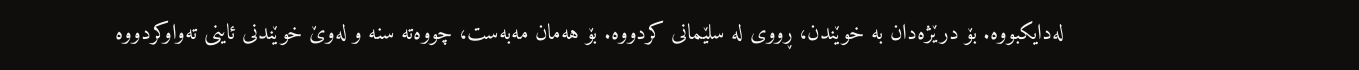لەدایکبووە. بۆ درێژەدان بە خوێندن، ڕووی لە سلێمانی کردووە. بۆ هەمان مەبەست، چووەتە سنە و لەوێ خوێندنی ئاینی تەواوکردووە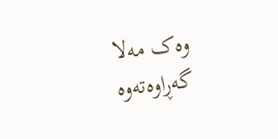وەک مەلا گەڕاوەتەوە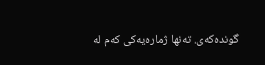گوندەکەی. تەنها ژمارەیەکی کەم لە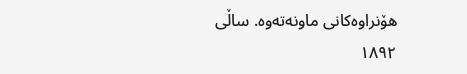هۆنراوەکانی ماونەتەوە. ساڵی ١٨٩٢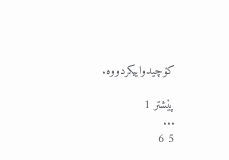کۆچیدواییکردووە.

پێشتر 1
...
5 6